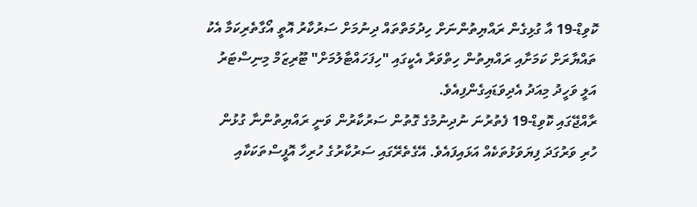ކޮވިޑް-19 އާ ގުޅިގެން ރައްޔިތުންނަށް ހިދުމަތްތައް ދިނުމަށް ސަރުކާރު އޮތީ އޯގާތެރިކަމާ އެކު ތައްޔާރަށް ކަމަށާއި ރައްޔިތުން ހިތްވަރާ އެކީގައި "ހިފަހައްޓާލުމަށް" ޓޫރިޒަމް މިނިސްޓަރު އަލީ ވަހީދު މިއަދު އެދިވަޑައިގެންފިއެވެ.
ރާއްޖޭގައި ކޮވިޑް-19 ފެތުރުނަ ނުދިނުމުގެ ގޮތުން ސަރުކާރުން ވަނީ ރައްޔިތުންނާ ގުޅުން ހުރި ވަރުގަދަ ފިޔަވަޅުތަކެއް އަޅައިފައެވެ. އޭގެތެރޭގައި ސަރުކާރުގެ ހުރިހާ އޮފީސްތަކަކާއި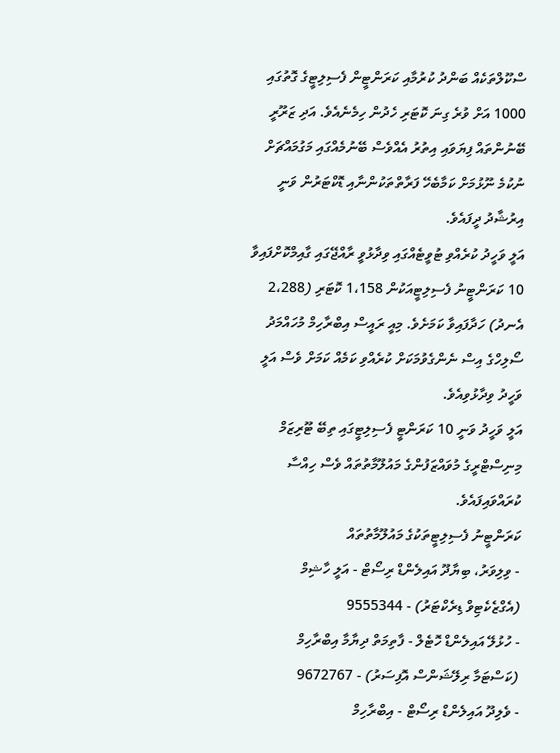ސްކޫލްތަކެއް ބަންދު ކުރުމާއި ކަރަންޓީން ފެސިލިޓީގެ ގޮތުގައި 1000 އަށް ވުރެ ގިނަ ކޮޓަރި ހެދުން ހިމެނެއެވެ. އަދި ޒަރޫރީ ބޭނުންތައް ފިޔަވައި އިތުރު އެއްވެސް ބޭނުމެއްގައި މަގުމައްޗަށް ނުކުމެ ނޫޅުމަށް ކަމާބެހޭ ފަރާތްތަކުންނާއި ޑޮކްޓަރުން ވަނީ އިރުޝާދު ދީފައެވެ.
އަލީ ވަހީދު ކުރެއްވި ޓުވީޓެއްގައި ވިދާޅުވީ ރާއްޖޭގައި ގާއިމްކޮށްފައިވާ 10 ކަރަންޓީނު ފެސިލިޓީއަކުން 1،158 ކޮޓަރި (2،288 އެނދު) ހަދާފައިވާ ކަމަށެވެ. މިއީ ރައީސް އިބްރާހިމް މުހައްމަދު ސޯލިހްގެ އިސް ނެންގެވުމަކަށް ކުރެއްވި ކަމެއް ކަމަށް ވެސް އަލީ ވަހީދު ވިދާޅުވިއެވެ.
އަލީ ވަހީދު ވަނީ 10 ކަރަންޓީ ފެސިލިޓީގައި ތިބޭ ޓޫރިޒަމް މިނިސްޓްރީގެ މުވައްޒަފުންގެ މައުލޫމާތުތައް ވެސް ހިއްސާ ކުރައްވައިފައެވެ.
ކަރަންޓީނު ފެސިލިޓީތަކުގެ މައުލޫމާތުތައް
- ވިލިވަރު، ބިޔާދޫ އައިލެންޑް ރިސޯޓް - އަލީ ހާޝިމް
(އެގްޒެކެޓިވް ޑިރެކްޓަރު) - 9555344
- ހުޅުލޭ އައިލެންޑް ހޮޓެލް - ފާތިމަތް ދިޔާމާ އިބްރާހިމް
(ކަސްޓަމާ ރިލޭޝަންސް އޮފިސަރު) - 9672767
- ވެލިދޫ އައިލެންޑް ރިސޯޓް - އިބްރާހިމް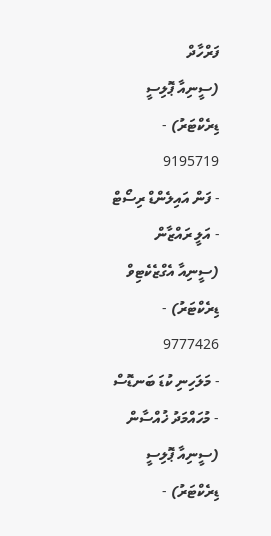ފަރްހާދް
(ސީނިއާ ޕޮލިސީ ޑިރެކްޓަރު) - 9195719
- ފަން އައިލެންޑް ރިސޯޓް - އަލީ ރައްޒާން
(ސީނިއާ އެގްޒެކެޓިވް ޑިރެކްޓަރު) - 9777426
- މަލަހިނި ކުޑަ ބަނޑޮސް - މުހައްމަދު ޚުއްސާން
(ސީނިއާ ޕޮލިސީ ޑިރެކްޓަރު) -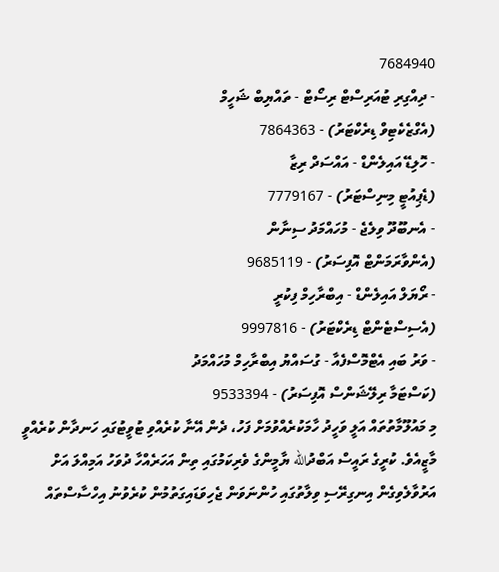7684940
- ދިއްގިރި ޓުއަރިސްޓް ރިސޯޓް - ތައްޔިބް ޝަހީމް
(އެގްޒެކެޓިވް ޑިރެކްޓަރު) - 7864363
- ހޮލިޑޭ އައިލެންޑް - އައްސަދް ރިޒާ
(ޑެޕިއުޓީ މިނިސްޓަރު) - 7779167
- އެނބޫދޫ ވިލެޖެ - މުހައްމަދު ސިނާން
(އެންވާރަމަންޓް އޮފިސަރު) - 9685119
- ރޯޔަލް އައިލެންޑް - އިބްރާހިމް ފިކުރީ
(އެސިސްޓެންޓް ޑިރެކްޓަރު) - 9997816
- ވަރު ބައި އެޓްމޮސްފެއާ - ގުސައްޔު އިބްރާހިމް މުހައްމަދު
(ކަސްޓަމާ ރިލޭޝަންސް އޮފިސަރު) - 9533394
މި މައުލޫމާތުތައް އަލީ ވަހީދު ހާމަކުރެއްވުމަށް ފަހު، ދެން އޭނާ ކުރެއްވި ޓުވީޓުގައި ހަނދާން ކުރެއްވީ މާޒީއެވެ. ކުރީގެ ރައީސް އަބްދުالله ޔާމީންގެ ވެރިކަމުގައި ތިން އަހަރެއްހާ ދުވަހު އަމިއްލަ އަށް އަރުވާލެވިގެން އިނގިރޭސި ވިލާތުގައި ހުންނަވަން ޖެހިވަޑައިގަތުމުން ކުރެވުނު އިހްސާސްތައް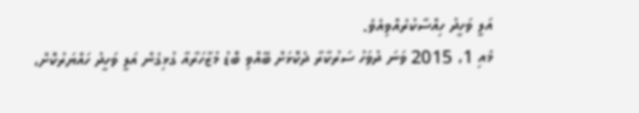އަލީ ވަހީދު ހިއްސާކުރެއްވިއެވެ.
މެއި 1، 2015 ވަނަ ދުވަހު ސަރުކާރާ ދެކޮޅަށް ބޭއްވި ބޮޑު މުޒާހަރާއާ ގުޅިގެން އަލީ ވަހީދު ހައްޔަރުކޮށް،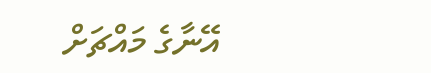އޭނާގެ މައްޗަށް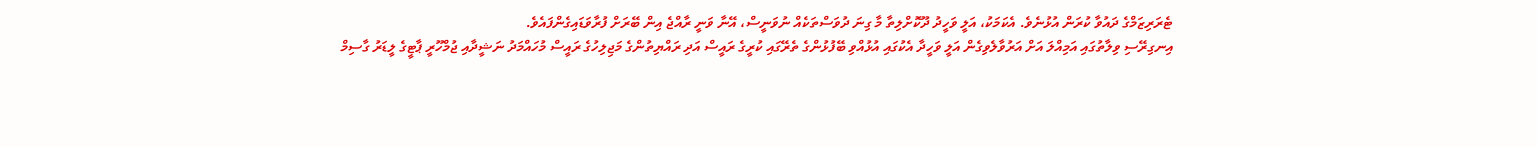ޓެރަރިޒަމްގެ ދައުވާ ކުރަން އުޅުނެވެ. އެކަމަކު، އަލީ ވަހީދު ދޫކޮށްލިތާ މާ ގިނަ ދުވަސްތަކެއް ނުވަނީސް، އޭނާ ވަނީ ރާއްޖެ އިން ބޭރަށް ފުރާވަޑައިގެންފައެވެ.
އިނގިރޭސި ވިލާތުގައި އަމިއްލަ އަށް އަރުވާލެވިގެން އަލީ ވަހީދާ އެކުގައި އުޅުއްވި ބޭފުޅުންގެ ތެރޭގައި ކުރީގެ ރައީސް އަދި ރައްޔިތުންގެ މަޖިލިހުގެ ރައީސް މުހައްމަދު ނަޝީދާއި ޖުމްހޫރީ ޕާޓީގެ ލީޑަރު ގާސިމް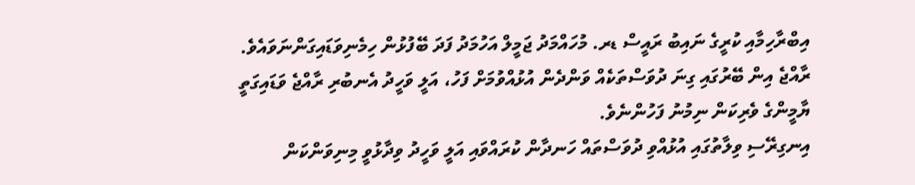އިބްރާހިމާއި ކުރީގެ ނައިބު ރައީސް ޑރ. މުހައްމަދު ޖަމީލް އަހުމަދު ފަދަ ބޭފުޅުން ހިމެނިވަޑައިގަންނަވައެވެ.
ރާއްޖެ އިން ބޭރުގައި ގިނަ ދުވަސްތަކެއް ވަންދެން އުޅުއްވުމަށް ފަހު، އަލީ ވަހީދު އެނބުރި ރާއްޖެ ވަޑައިގަތީ ޔާމީންގެ ވެރިކަން ނިމުނު ފަހުންނެވެ.
އިނގިރޭސި ވިލާތުގައި އުޅުއްވި ދުވަސްތައް ހަނދާން ކުރައްވައި އަލީ ވަހީދު ވިދާޅުވީ މިނިވަންކަން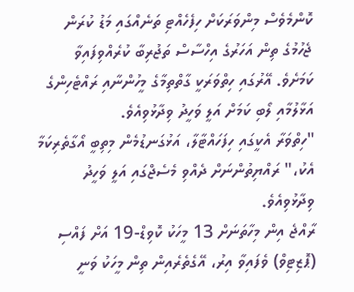ކޮންމެވެސް މިންވަރަކަށް ހިފެހެއްޓި ތަނެއްގައި މަޑު ކުރަން ޖެހުމުގެ ތިން އަހަރުގެ އިހްސާސް ތަޖުރިބާ ކުރެއްވިފައިވާ ކަމަށެވެ. އޭރުގައި ހިތްވަރަކީ ގާތްތިމާގެ މީހުންނާއި ރައްޓެހިންގެ އަޅާލުމާއި ލޯބި ކަމަށް އަލީ ވަހީދު ވިދާޅުވިއެވެ.
"ހިތްވަރާ އެކީގައި ހިފަހައްޓާލާ، އަޅުގަނޑުމެން މިތިބީ އޯގާތެރިކަމާ އެކު،" ރައްޔިތުންނަށް ދެއްވި މެސެޖްގައި އަލީ ވަހީދު ވިދާޅުވިއެވެ.
ރާއްޖެ އިން މިހާތަނަށް 13 މީހަކު ކޮވިޑް-19 އަށް ފައްސި (ޕޮޒިޓިވް) ވެފައިވާ އިރު، އޭގެތެރެއިން ތިން މީހަކު ވަނީ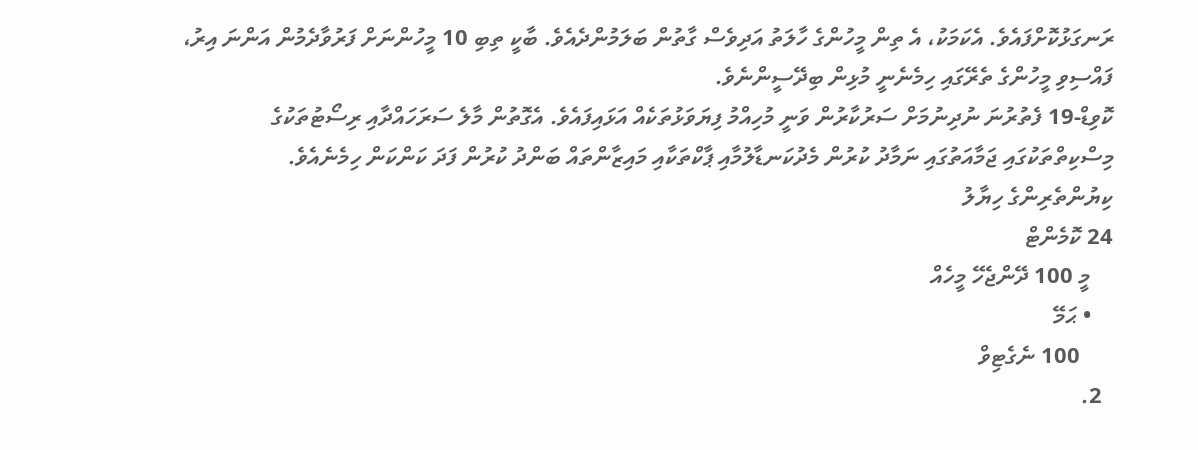ރަނގަޅުކޮށްފައެވެ. އެކަމަކު، އެ ތިން މީހުންގެ ހާލަތު އަދިވެސް ގާތުން ބަލަމުންދެއެވެ. ބާކީ ތިބި 10 މީހުންނަށް ފަރުވާދެމުން އަންނަ އިރު، ފައްސިވި މީހުންގެ ތެރޭގައި ހިމެނެނީ މުޅިން ބިދޭސީންނެވެ.
ކޮވިޑް-19 ފެތުރުނަ ނުދިނުމަށް ސަރުކާރުން ވަނީ މުހިއްމު ފިޔަވަޅުތަކެއް އަޅައިފައެވެ. އެގޮތުން މާލެ ސަރަހައްދާއި ރިސޯޓުތަކުގެ މިސްކިތްތަކުގައި ޖަމާއަތުގައި ނަމާދު ކުރުން މެދުކަނޑާލުމާއި ޕާކްތަކާއި މައިޒާންތައް ބަންދު ކުރުން ފަދަ ކަންކަން ހިމެނެއެވެ.
ކިޔުންތެރިންގެ ހިޔާލު
24 ކޮމެންޓް
    މީ 100 ދޭންޖެހޭ މީހެއް
    • ޙަމޭ
      100 ނެގެޓިވް
  2.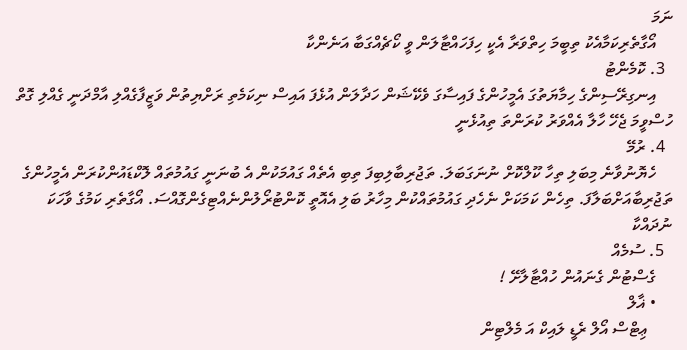ނަމަ
    އޯގާތެރިކަމާއެކު ތިބީމަ ހިތްވަރާ އެކީ ހިފަހައްޓާލަން ވީ ކޯޗެއްގަބާ އަނެންކާ
  3. ކޮމެންޓު
    އިނގިރޭސިންގެ ހިމާޔަތުގަ އެމީހުންގެ ފައިސާގަ ވެކޭޝަން ހަދާލަން އުޅެފަ އައިސް ނިކަމެތި ރަށްޔިތުން ވަޒީފާގެއްލި އާމްދަނީ ގެއްލި ގޮތް ހުސްވީމަ ޖެހޭ ހާލާ އެއްވަރު ކުރަންތަ ތިއުޅެނީ
  4. ރުމޭ
    ހެޔޮނުވާނެ މިބަލި ތިހާ ކޫލްކޮށް ނުނަގަބަލަ. ތަޖުރިބާލިބިފަ ތިބި އެތެއް ގައުމަކުން އެ ބުނަނީ ގައުމުތައް ލޮކްޑައުންކުރަން އެމީހުންގެ ތަޖުރިބާއަށްބަލާފަ. ތިހެން ކަމަކަށް ނެހެދި ގައުމުތައްކުން މިހާރު ބަލި އެއޮތީ ކޮންޓުރޯލުންނެއްޓިގެންގޮއްސަ. އޯގާތެރި ކަމުގެ ވާހަކަ ނުދައްކާ
  5. ސުމެއް
    ގެސްޓުން ގެނައުން ހުއްޓާލާށޭ !
    • ޣާލް
      ޢިޓްސް އޯލް ރެޑީ ލައިކް އަ މެލްޓިން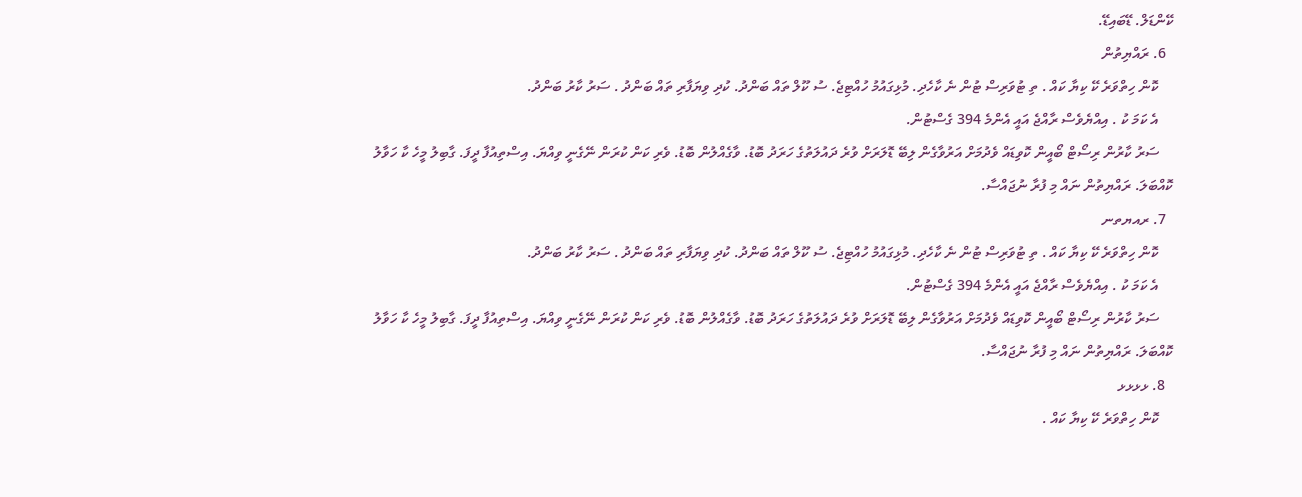ކޭންޑަލް. ޑޭބައިޑޭ.
  6. ރައްޔިތުން
    ކޮން ހިތްވަރެ ކޭ ކިޔާ ކައް . ތި ޓުވަރިސް ޓުން ނެ ކާހެދި. މުޅިގައުމު ހުއްޓިޖެ. ސު ކޫލް ތައް ބަންދު. ކުދި ވިޔަފާރި ތައް ބަންދު . ސަރު ކާރު ބަންދު.
    އެ ކަމަ ކު . އިއްޔެވެސް ރާއްޖެ އައީ އެންމެ 394 ގެސްޓުން.
    ސަރު ކާރުން ރިސޯޓް ބޯއީން ކޮވިޑައް ވެދުމަށް އަރުވާގެން ލިބޭ ޑޮލަރަށް ވުރެ ދައުލަތުގެ ހަރަދު ބޮޑު. ވާގެއްލުން ބޮޑު. ވެރި ކަން ކުރަން ނޭގެނީ ވިއްޔަ. އިސްތިއުފާ ދީފަ. ގާބިލު މީހެ ކާ ހަވާލު ކޮއްބަލަ. ރައްޔިތުން ނައް މި ފުރާ ނުޖައްސާ.
  7. ރއޔތނ
    ކޮން ހިތްވަރެ ކޭ ކިޔާ ކައް . ތި ޓުވަރިސް ޓުން ނެ ކާހެދި. މުޅިގައުމު ހުއްޓިޖެ. ސު ކޫލް ތައް ބަންދު. ކުދި ވިޔަފާރި ތައް ބަންދު . ސަރު ކާރު ބަންދު.
    އެ ކަމަ ކު . އިއްޔެވެސް ރާއްޖެ އައީ އެންމެ 394 ގެސްޓުން.
    ސަރު ކާރުން ރިސޯޓް ބޯއީން ކޮވިޑައް ވެދުމަށް އަރުވާގެން ލިބޭ ޑޮލަރަށް ވުރެ ދައުލަތުގެ ހަރަދު ބޮޑު. ވާގެއްލުން ބޮޑު. ވެރި ކަން ކުރަން ނޭގެނީ ވިއްޔަ. އިސްތިއުފާ ދީފަ. ގާބިލު މީހެ ކާ ހަވާލު ކޮއްބަލަ. ރައްޔިތުން ނައް މި ފުރާ ނުޖައްސާ.
  8. ޅޅޅޅ
    ކޮން ހިތްވަރެ ކޭ ކިޔާ ކައް .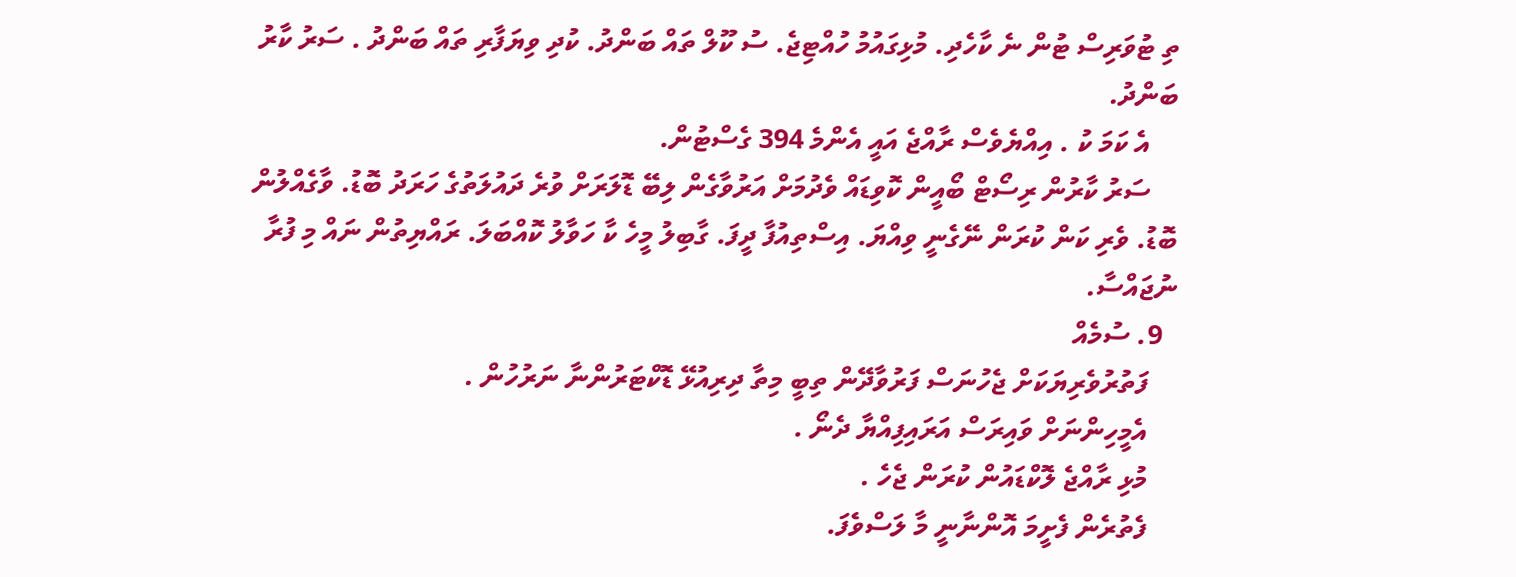ތި ޓުވަރިސް ޓުން ނެ ކާހެދި. މުޅިގައުމު ހުއްޓިޖެ. ސު ކޫލް ތައް ބަންދު. ކުދި ވިޔަފާރި ތައް ބަންދު . ސަރު ކާރު ބަންދު.
    އެ ކަމަ ކު . އިއްޔެވެސް ރާއްޖެ އައީ އެންމެ 394 ގެސްޓުން.
    ސަރު ކާރުން ރިސޯޓް ބޯއީން ކޮވިޑައް ވެދުމަށް އަރުވާގެން ލިބޭ ޑޮލަރަށް ވުރެ ދައުލަތުގެ ހަރަދު ބޮޑު. ވާގެއްލުން ބޮޑު. ވެރި ކަން ކުރަން ނޭގެނީ ވިއްޔަ. އިސްތިއުފާ ދީފަ. ގާބިލު މީހެ ކާ ހަވާލު ކޮއްބަލަ. ރައްޔިތުން ނައް މި ފުރާ ނުޖައްސާ.
  9. ސުމެއް
    ފަތުރުވެރިޔަކަށް ޖެހުނަސް ފަރުވާދޭން ތިބީ މިތާ ދިރިއުޅޭ ޑޮކްޓަރުންނާ ނަރުހުން .
    އެމީހިންނަށް ވައިރަސް އަރައިފިއްޔާ ދެނޯ .
    މުޅި ރާއްޖެ ލޮކްޑައުން ކުރަން ޖެހެ .
    ފެތުރެން ފެށީމަ އޮންނާނީ މާ ލަސްވެފަ.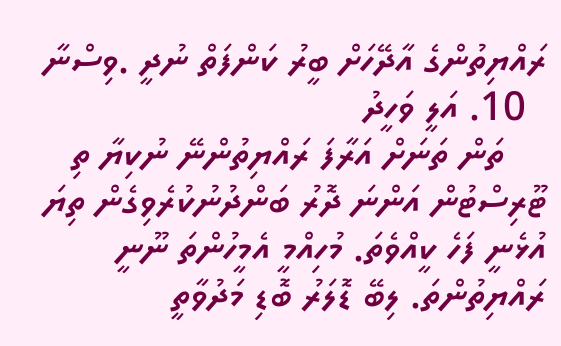ރައްޔިތުންގެ އާދޭހަށް ބީރު ކަންފަތް ނުދީ .ވިސްނާ
  10. އަލީ ވަހީދު
    ތަން ތަނަށް އަރާފަ ރައްޔިތުންނޭ ނުކިޔާ ތި ޓޫރިސްޓުން އަންނަ ދޮރު ބަންދުނުކުރެވިގެން ތިޔަ އުޅެނީ ފަހެ ކީއްވެތަ. މުހިއްމީ އެމީހުންތަ ނޫނީ ރައްޔިތުންތަ. ލިބޭ ޑޮލަރު ބޮޑި މަދުވާތީ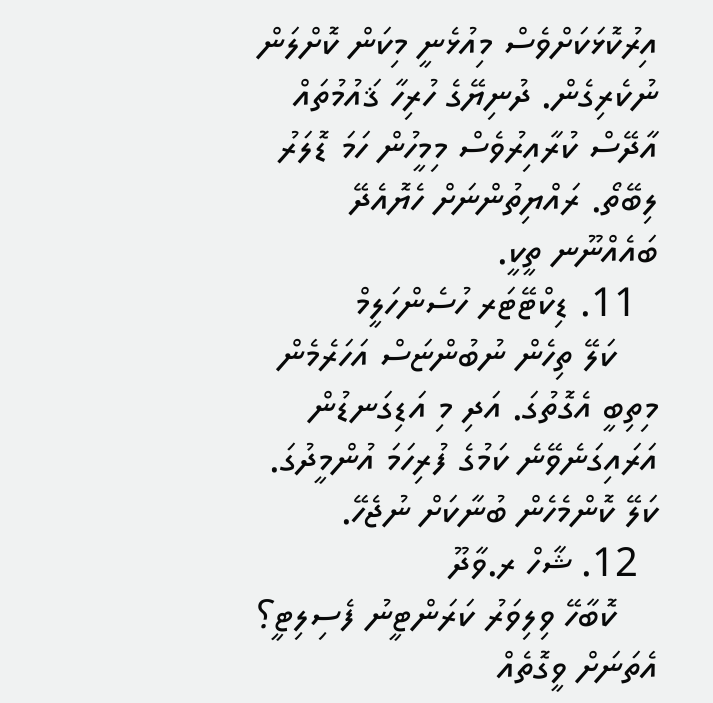އިރުކޮޅަކަށްވެސް މިއުޅެނީ މިކަން ކޮށްލަން ނުކެރިގެން. ދުނިޔޭގެ ހުރިހާ ޤައުމުތައް އާދޭސް ކުރާއިރުވެސް މިމީހުން ހަމަ ޑޮލަރު ލިބޭތޯ. ރައްޔިތުންނަށް ހެޔޮއެދޭ ބައެއްނޫނ ތީކީ.
  11. ޑިކްޓޭޓަރ ހުސެންހަލީމް
    ކަލޭ ތިހެން ނުބުންޏަސް އަހަރެމެން މިތިބީ އެގޮތުގަ. އަދި މި އަޑިގަނޑުން އަރައިގަނެވޭނެ ކަމުގެ ފުރިހަމަ އުންމީދުގަ. ކަލޭ ކޮންމެހެން ބުނާކަށް ނުޖެހޭ.
  12. ޝާހް ރ.ވާދޫ
    ކޮބާހޭ ވިލިވަރު ކަރަންޓީނު ފެސިލިޓީ؟ އެތަނަށް ވީގޮތެއް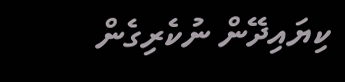ކިޔައިދޭން ނުކެރިގެން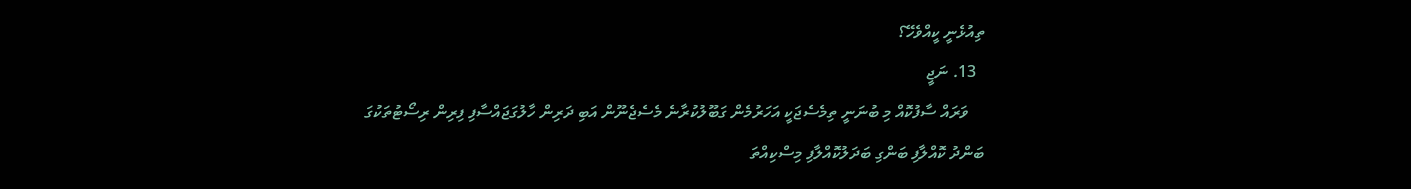ތިއުޅެނީ ކީއްވެހޭ؟
  13. ނަޖީ
    ވަރައް ސާފުކޮއް މި ބުނަނީ ތިމެސެޖަކީ އަހަރުމެން ގަބޫލުކުރާނެ މެސެޖެނޫން އަބި ދަރިން ހާލުގަޖައްސާފި ފިރިން ރިސޯޓުތަކުގަ ބަންދު ކޮއްލާފި ބަންގި ބަދަލުކޮއްލާފި މިސްކިއްތަ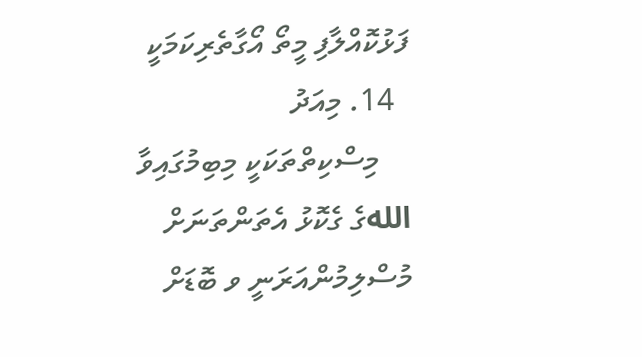ފަޅުކޮއްލާފި މީތޯ އޯގާތެރިކަމަކީ
  14. މިއަދު
    މިސްކިތްތަކަކީ މިބިމުގައިވާ اللهގެ ގެކޮޅު އެތަންތަނަށް މުސްލިމުންއަރަނީ ވ ބޮޑަށް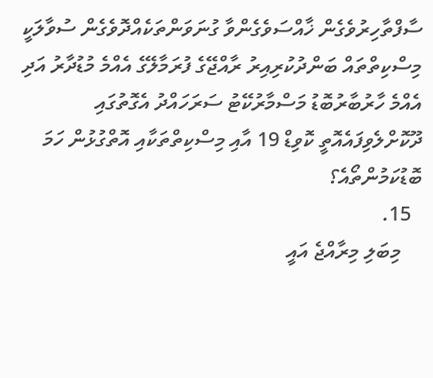ސާފްތާހިރުވެގެން ޚާއްސަވެގެންވާ ގުނަވަންތަކެއްދޮވެގެން ސުވާލަކީ މިސްކިތްތައް ބަންދުކުރިއިރު ރާއްޖޭގެ ފުރަމާލޭގެ އެއްމެ މުޑުދާރު އަދި އެއްމެ ހާރުބާރުބޮޑު މަސްމާރުކޭޓު ސަރަހައްދު އެގޮތުގައި ދޫކޮށްލެވިފައެއޮތީ ކޮވިޑް 19 އާއި މިސްކިތްތަކާއި އޮތްގުޅުން ހަމަ ބޮޑުކަމުންތޯއެ؟
  15.
    މިބަލި މިރާއްޖެ އައީ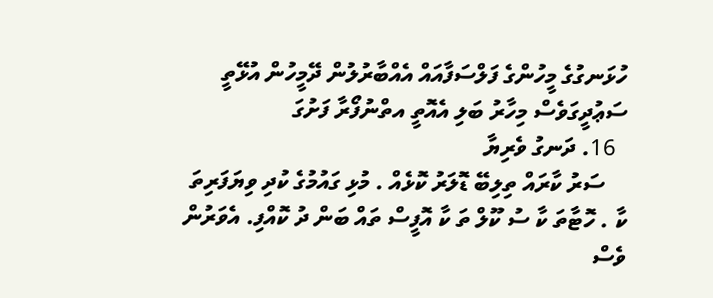ހުޅަނގުގެ މީހުންގެ ފަލްސަފާއައް އެއްބާރުލުން ދޭމީހުން އުޅޭތީ ސަޢުދީގަވެސް މިހާރު ބަލި އެއޮތީ އތްނުފޯރާ ފަށުގަ
  16. ދަނގު ވެރިޔާ
    ސަރު ކާރައް ތިލިބޭ ޑޮލަރު ކޮޅެއް . މުޅި ގައުމުގެ ކުދި ވިޔަފަރިތަ ކާ . ހޮޓާތަ ކާ ސު ކޫލް ތަ ކާ އޮފީސް ތައް ބަން ދު ކޮއްފި. އެވަރުން ވެސް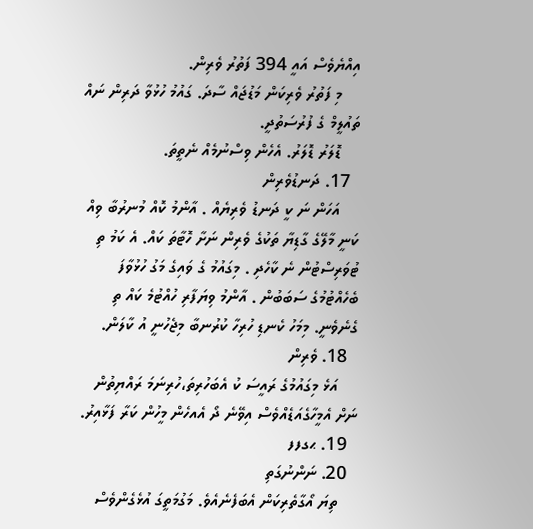އިއްޔެވެސް އައީ 394 ފަތުރު ވެރިން.
    މި ފަތުރު ވެރިކަން މަޑުޖައް ސާދަ. ގައުމު ހުޅުވާ ދަރިން ނައް ތައުލީމް ގެ ފުރުސަތުދީ.
    ޑޮލަރު ޑޮލަރު. އެހެން ވިސްނުމެއް ނެތީތަ.
  17. ދަނޑުވެރިން
    އަހަން ނަ ކީ ދަނޑު ވެރިޔެއް . އާންމު ކޮއް މުނރުބާ ވިއް ކަނީ މާލޭގެ ގާޑިޔާ ތަކުގެ ވެރިން ނަށާ ހޮޓާތަ ކައް. އެ ކަމު ތި ޓުވަރިސްޓުން ނެ ކާހެދި . މިގައުމު ގެ ވައިގެ މަގު ހުޅުވާފަ ބެހެއްޓުމުގެ ސަބަބުން . އާންމު ވިޔަފާރި ހުއްޓުމެ ކައް ތި ގެނެވެނީ. މިމަހު ކެނޑި ހުރިހާ ކުރުނބާ މިޖެހުނީ އު ކާލަން.
  18. ވެރިން
    އަޅެ މިގައުމުގެ ރައީސަ ކު އެބަހުރިތަ،ހުރިނަމަ ރައްޔިތުން ނަށް އެމީހާގެއަޑެއްވެސް އިވޭނެ ދޯ އެއހެން މީހުން ކަރާ ފަޅާއިރު.
  19. ޙގފފ
  20. ނަންނުގަތި
    ތިޔަ އޯގާތެރިކަން އެބަފެނެއެވެ. މަގުމަތީގަ އުޅެގެންވެސް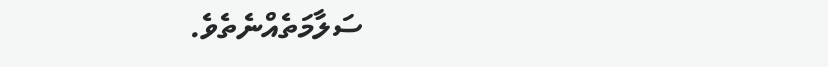ސަލާމަތެއްނެތެވެ.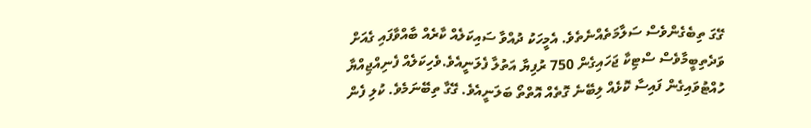ގޭގަ ތިބެގެންވެސް ސަލާމަތެއްނެތެވެ. އެމީހަކު ދުއްވާ ސައިކަލެއް ކާރެއް ބާއްވާފައި ގެއަށް ވަދެތިބީމާވެސް ސްޓިކާ ޖަހައިގެން 750 ރުފިޔާ އަތުލާ ފެލަނީއެވެ.ވެހިކަލެއް ފެނިއްޖިއްޔާ ހުއްޓުވައިގެން ފައިސާ ކޮޅެއް ލިބޭނެ ގޮތެއް އޮތްތޯ ބަލަނީއެވެ. ގޭގާ ތިބޭނަމެވެ. ކުލި ފެން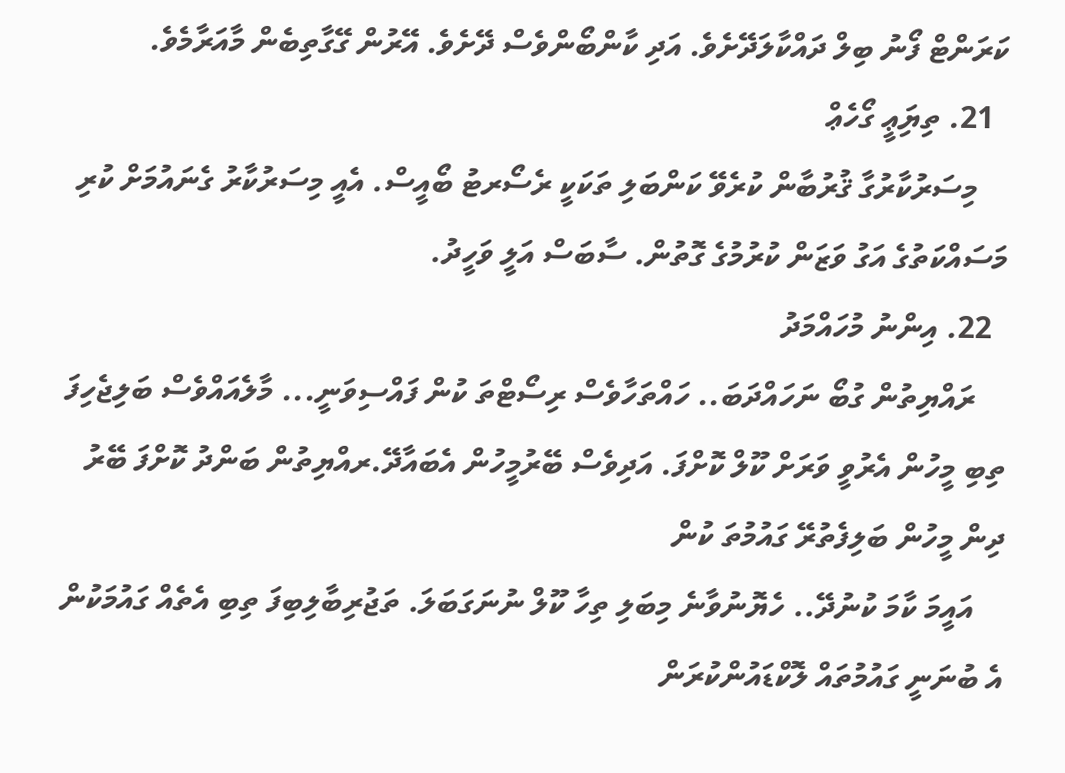ކަރަންޓް ފޯނު ބިލް ދައްކާލަދޭށެވެ. އަދި ކާންބޯންވެސް ދޭށެވެ. އޭރުން ގޭގާތިބެން މާއަރާމެވެ.
  21. ތިޔަިޢީ ގޯހެޢް
    މިސަރުކާރުގާ ޤުރުބާން ކުރެވޭ ކަންބަލި ތަކަކީ ރެސޯރޓު ބޯއީސް. އެއީ މިސަރުކާރު ގެނައުމަށް ކުރި މަސައްކަތުގެ އަގު ވަޒަން ކުރުމުގެ ގޮތުން. ސާބަސް އަލީ ވަހީދު.
  22. އިންނު މުހައްމަދު
    ރައްޔިތުން ގުބޯ ނަހައްދަބަ.. ހައްތަހާވެސް ރިސޯޓްތަ ކުން ފައްސިވަނީ... މާލެއައްވެސް ބަލިޖެހިފަ ތިބި މީހުން އެރުވީ ވަރަށް ކޫލް ކޮށްފަ. އަދިވެސް ބޭރުމީހުން އެބައާދޭ.ރއްޔިތުން ބަންދު ކޮށްފަ ބޭރު ދިން މީހުން ބަލިފެތުރޭ ގައުމުތަ ކުން
    އައީމަ ކާމަ ކުނުދޭ.. ހެޔޮނުވާނެ މިބަލި ތިހާ ކޫލް ނުނަގަބަލަ. ތަޖުރިބާލިބިފަ ތިބި އެތެއް ގައުމަކުން އެ ބުނަނީ ގައުމުތައް ލޮކްޑައުންކުރަން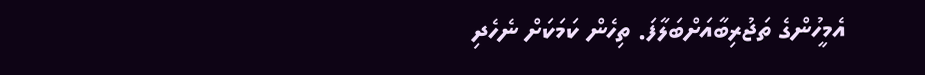އެމީހުންގެ ތަޖުރިބާއަށްބަލާފަ. ތިހެން ކަމަކަށް ނެހެދި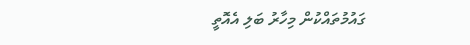ގައުމުތައްކުން މިހާރު ބަލި އެއޮތީ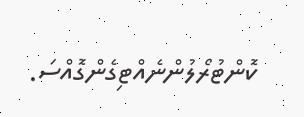ކޮންޓުރޯލުންނެއްޓިގެންގޮއްސަ.